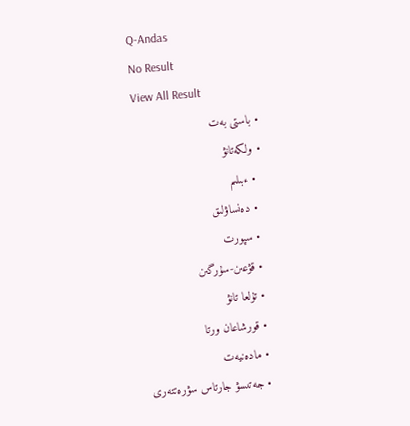Q-Andas
No Result
View All Result
  • باستى بەت
  • ولكەتانۋ
    • ءبىلىم
    • دەنساۋلىق
    • سپورت
    • قۋعىن-سۇرگىن
    • تۇلعا تانۋ
    • قورشاعان ورتا
    • مادەنيەت
    • جەتىسۋ جارتاس سۋرەتتەرى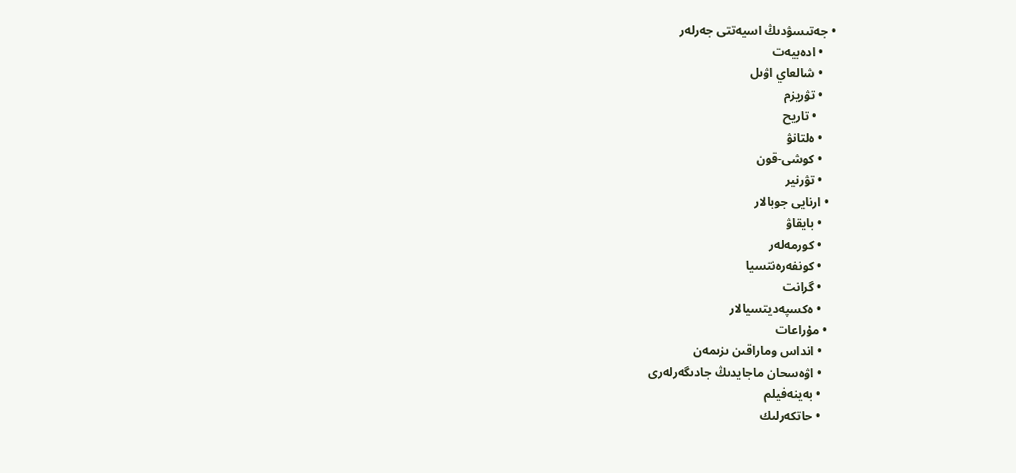• جەتىسۋدىڭ اسيەتتى جەرلەر
    • ادەبيەت
    • شالعاي اۋىل
    • تۋريزم
      • تاريح
    • ەلتانۋ
    • كوشى-قون
    • تۋرنير
  • ارنايى جوبالار
    • بايقاۋ
    • كورمەلەر
    • كونفەرەنتسيا
    • گرانت
    • ەكسپەديتسيالار
  • مۇراعات
    • انداس وماراقىن ىزىمەن
    • اۋەسحان ماجايدىڭ جادىگەرلەرى
    • بەينەفيلم
    • حاتكەرلىك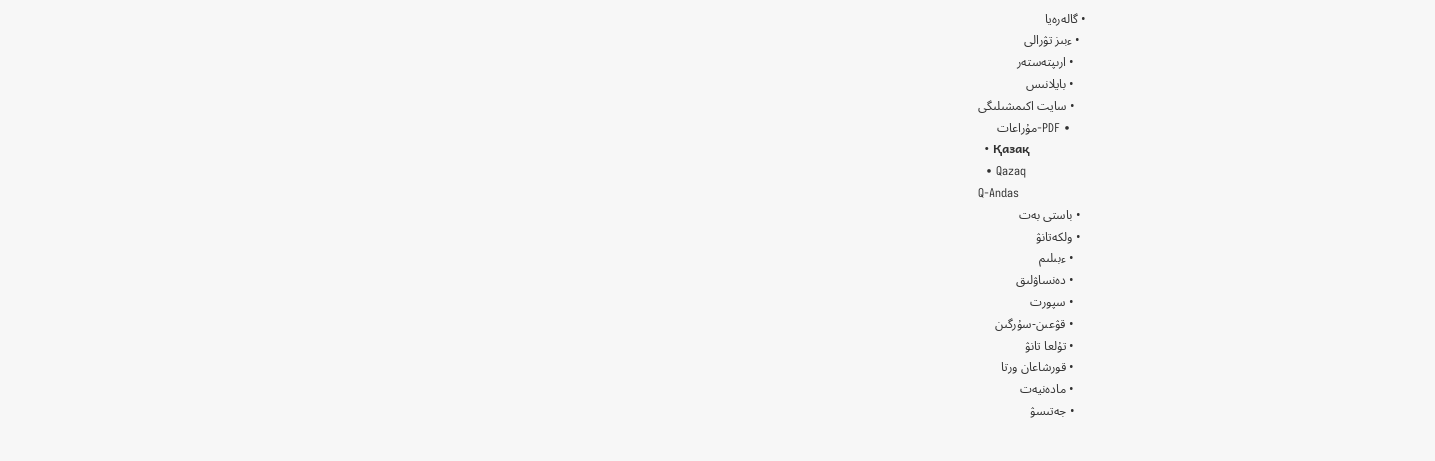• گالەرەيا
  • ءبىز تۋرالى
    • ارىپتەستەر
    • بايلانىس
    • سايت اكىمشىلىگى
    • PDF-مۇراعات
  • Қазақ
  • Qazaq
Q-Andas
  • باستى بەت
  • ولكەتانۋ
    • ءبىلىم
    • دەنساۋلىق
    • سپورت
    • قۋعىن-سۇرگىن
    • تۇلعا تانۋ
    • قورشاعان ورتا
    • مادەنيەت
    • جەتىسۋ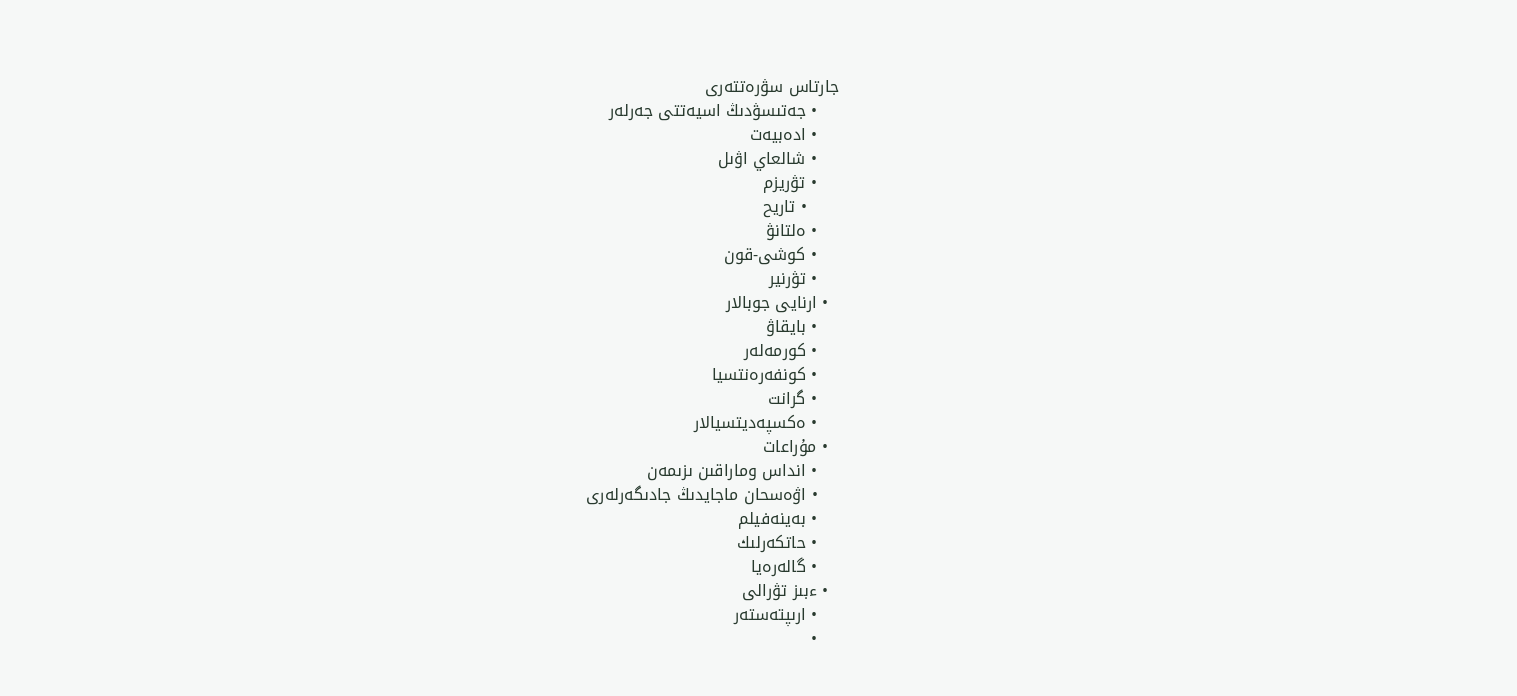جارتاس سۋرەتتەرى
    • جەتىسۋدىڭ اسيەتتى جەرلەر
    • ادەبيەت
    • شالعاي اۋىل
    • تۋريزم
      • تاريح
    • ەلتانۋ
    • كوشى-قون
    • تۋرنير
  • ارنايى جوبالار
    • بايقاۋ
    • كورمەلەر
    • كونفەرەنتسيا
    • گرانت
    • ەكسپەديتسيالار
  • مۇراعات
    • انداس وماراقىن ىزىمەن
    • اۋەسحان ماجايدىڭ جادىگەرلەرى
    • بەينەفيلم
    • حاتكەرلىك
    • گالەرەيا
  • ءبىز تۋرالى
    • ارىپتەستەر
    •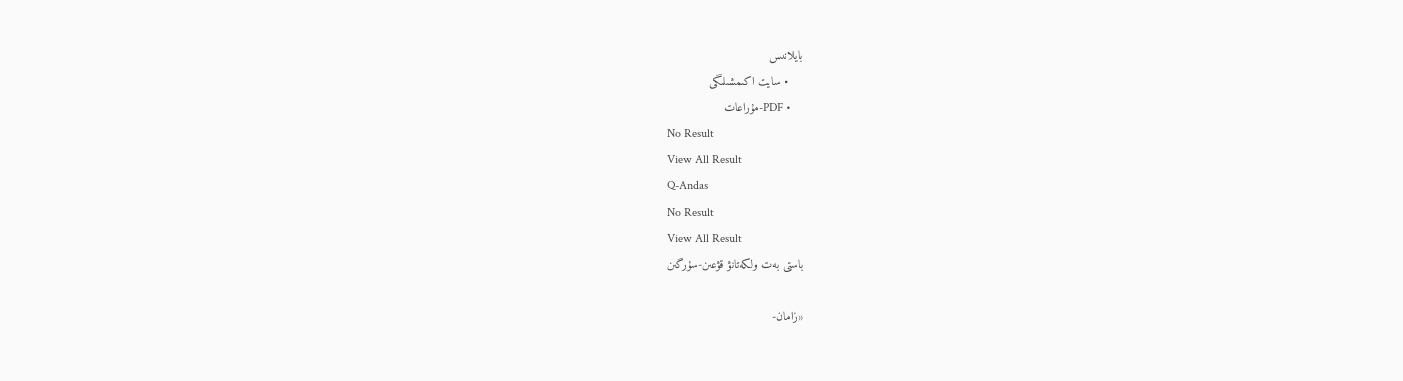بايلانىس
    • سايت اكىمشىلىگى
    • PDF-مۇراعات
No Result
View All Result
Q-Andas
No Result
View All Result
باستى بەت ولكەتانۋ قۋعىن-سۇرگىن

«زامان-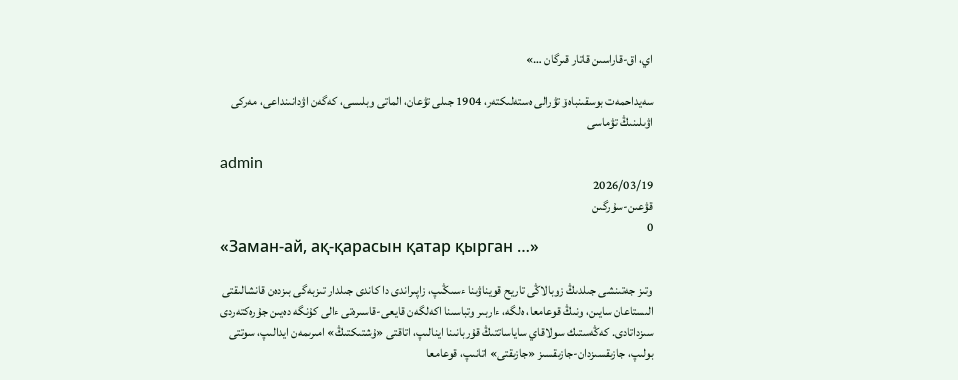اي، اق-قاراسىن قاتار قىرگان …»

سەيداحمەت بوسقىنباەۆ تۋرالى ەستەلىكتەر، 1904 جىلى تۋعان، الماتى وبلىسى، كەگەن اۋدانىنداعى، مەركى اۋىلىنىڭ تۋماسى

admin
2026/03/19
قۋعىن-سۇرگىن
0
«Заман-ай, ақ-қарасын қатар қырган …»

وتىز جەتىنشى جىلدىڭ زوبالاڭى تاريح قويناۋىنا ءسىڭىپ، زاپىراندى دا كاندى جىلدار تىزبەگى بىزدەن قانشالىقتى الىستاعان سايىن، ونىڭ قوعامعا، ەلگە، ءاربىر وتباسىنا اكەلگەن قايعى-قاسىرەتى ءالى كۇنگە دەيىن جۇرەكتەردى سىزداتادى. كەڭەستىك سولاقاي ساياساتتىڭ قۇربانىنا اينالىپ، اتاقتى «ۇشتىكتىڭ» امىرىمەن ايدالىپ، سوتتى بولىپ، جازىقسىزدان-جازىقسىز «جازىقتى» اتانىپ، قوعامعا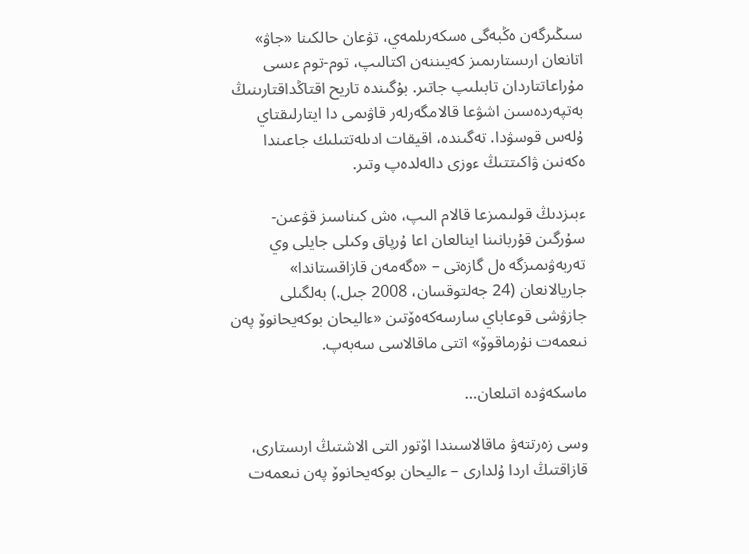سىڭىرگەن ەڭبەگى ەسكەرىلمەي، تۋعان حالكىنا «جاۋ» اتانعان ارىستارىمىز كەيىننەن اكتالىپ، توم-توم ءىسى مۇراعاتتاردان تابىلىپ جاتىر. بۇگىندە تاريح اقتاڭداقتارىنىڭ بەتپەردەسىن اشۋعا قالامگەرلەر قاۋىمى دا ايتارلىقتاي ۇلەس قوسۋدا. تەگىندە، اقيقات ادىلەتتىلىك جاعىندا ەكەنىن ۋاكىتتىڭ ءوزى دالەلدەپ وتىر.

ءبىزدىڭ قولىمىزعا قالام الىپ، ەش كىناسىز قۋعىن-سۇرگىن قۇربانىنا اينالعان اعا ۇرپاق وكىلى جايلى وي تەربەۋىمىزگە ەل گازەتى – «ەگەمەن قازاقستاندا» جاريالانعان (24 جەلتوقسان، 2008 جىل.) بەلگىلى جازۋشى قوعاباي سارسەكەەۆتىن «ءاليحان بوكەيحانوۆ پەن نىعمەت نۇرماقوۆ» اتتى ماقالاسى سەبەپ.

ماسكەۋدە اتىلعان…

وسى زەرتتەۋ ماقالاسىندا اۆتور التى الاشتىڭ ارىستارى، قازاقتىڭ اردا ۇلدارى – ءاليحان بوكەيحانوۆ پەن نىعمەت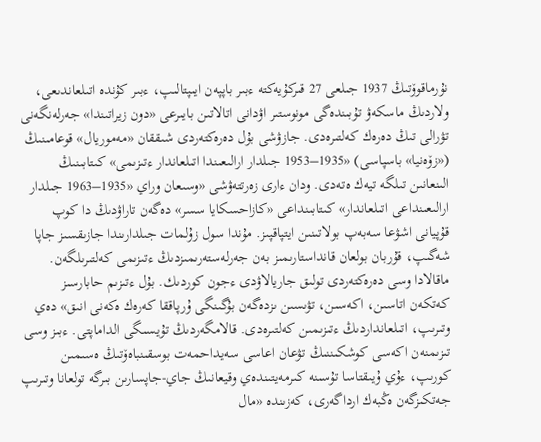نۇرماقوۆتىڭ 1937 جىلعى 27 قىركۇيەكتە ءبىر باپپەن ايىپتالىپ، ءبىر كۇندە اتىلعاندىعى، ولاردىڭ ماسكەۋ تۇبىندەگى مونوستىر اۋدانى اتالاتىن بايىرعى «دون زيراتىندا» جەرلەنگەنى تۋرالى تىڭ دەرەك كەلتىرەدى. جازۋشى بۇل دەرەكتەردى شىققان «مەموريال» قوعامىنىڭ («زۆەنيا» باسپاسى) «1935–1953 جىلدار ارالىعىندا اتىلعاندار ءتىزىمى» كىتابىنىڭ الىنعانىن تىلگە تيەك ەتەدى. ودان ءارى زەرتتەۋشى «وسىعان وراي «1935–1963 جىلدار ارالىعىنداعى اتىلعاندار» كىتابىنداعى «كازاحسكايا سسر» دەگەن تاراۋدىڭ دا كوپ قۇپيانى اشۋعا سەبەپ بولاتىنىن ايتپاقپىز. مۇندا سول زۇلمات جىلدارىندا جازىقسىز جاپا شەگىپ، قۇربان بولعان قانداستارىمىز بەن جەرلەستەرىمىزدىڭ ءتىزىمى كەلتىرىلگەن. ماقالادا وسى دەرەكتەردى تولىق جاريالاۋدى ءجون كوردىك. بۇل ءتىزىم حابارسىز كەتكەن اتاسىن، اكەسىن، تۋىسىن ىزدەگەن بۇگىنگى ۇرپاققا كەرەك ەكەنى انىق» دەي وتىرىپ، اتىلعانداردىڭ ءتىزىمىن كەلتىرەدى. قالامگەردىڭ تۇيسىگى الداماپتى. ءبىز وسى تىزىمنەن اكەسى كوشكىننىڭ تۋعان اعاسى سەيداحمەت بوسقىنباەۆتىڭ ەسىمىن كورىپ، ءۇي ۇيىقتاسا تۇسىنە كىرمەيتىندەي وقيعانىڭ جاي-جاپسارىن بىرگە تولعانا وتىرىپ جەتكىزگەن ەڭبەك ارداگەرى، كەزىندە «مال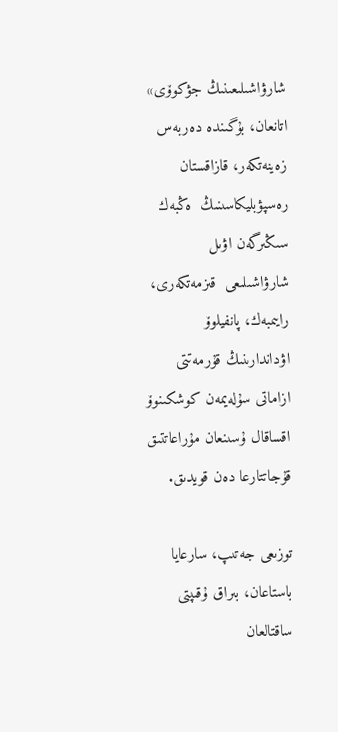شارۋاشىلىعىنىڭ جۋكوۆى» اتانعان، بۇگىندە دەربەس زەينەتكەر، قازاقستان رەسپۋبليكاسىنىڭ  ەڭبەك سىڭىرگەن اۋىل شارۋاشىلىعى  قىزمەتكەرى، رايىمبەك، پانفيلوۆ اۋداندارىنىڭ قۇرمەتتى ازاماتى سۇلەيمەن كوشكىنوۆ اقساقال ۇسىنعان مۇراعاتتىق قۇجاتتارعا دەن قويدىق.

توزىعى جەتىپ، سارعايا باستاعان، بىراق ۇقىپتى ساقتالعان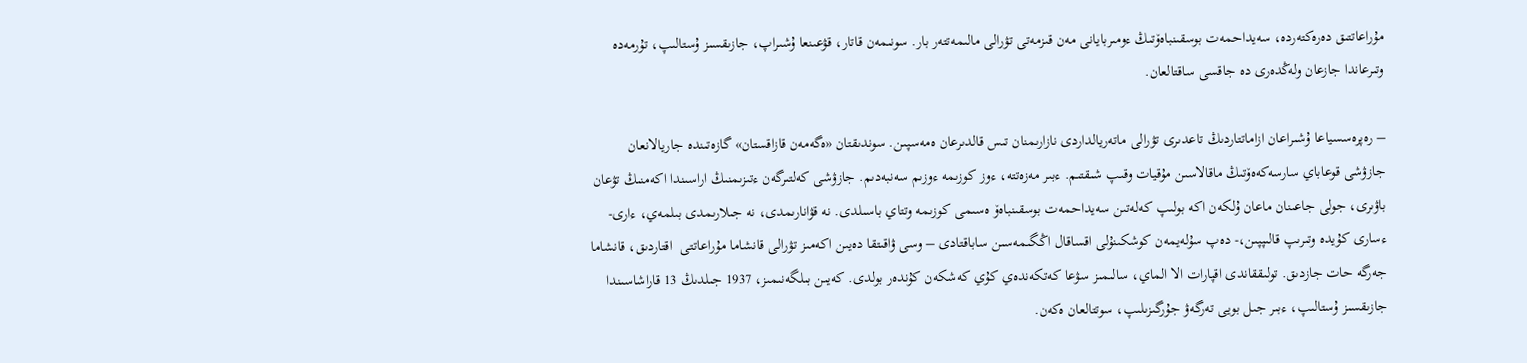مۇراعاتتىق دەرەكتەردە، سەيداحمەت بوسقىنباەۆتىڭ ءومىربايانى مەن قىزمەتى تۋرالى مالىمەتتەر بار. سونىمەن قاتار، قۋعىنعا ۇشىراپ، جازىقسىز ۇستالىپ، تۇرمەدە وتىرعاندا جازعان ولەڭدەرى دە جاقسى ساقتالعان.

– رەپرەسسياعا ۇشىراعان ازاماتتاردىڭ تاعدىرى تۋرالى ماتەريالداردى نازارىمنان تىس قالدىرعان ەمەسپىن. سوندىقتان «ەگەمەن قازاقستان» گازەتىندە جاريالانعان جازۋشى قوعاباي سارسەكەەۆتىڭ ماقالاسىن مۇقيات وقىپ شىقتىم. ءبىر مەزەتتە، ءوز كوزىمە ءوزىم سەنبەدىم. جازۋشى كەلتىرگەن ءتىزىمنىڭ اراسىندا اكەمنىڭ تۋعان باۋىرى، جولى جاعىنان ماعان ۇلكەن اكە بولىپ كەلەتىن سەيداحمەت بوسقىنباەۆ ەسىمى كوزىمە وتتاي باسىلدى. نە قۋانارىمدى، نە جىلارىمدى بىلمەي، ءارى-ءسارى كۇيدە وتىرىپ قالىپپىن،- دەپ سۇلەيمەن كوشكىنۇلى اقساقال اڭگىمەسىن ساباقتادى – وسى ۋاقىتقا دەيىن اكەمىز تۋرالى قانشاما مۇراعاتتى  اقتاردىق، قانشاما جەرگە حات جازدىق. تولىققاندى اقپارات الا الماي، سالىمىز سۋعا كەتكەندەي كۇي كەشكەن كۇندەر بولدى. كەيىن بىلگەنىمىز، 1937 جىلدىڭ 13 قاراشاسىندا جازىقسىز ۇستالىپ، ءبىر جىل بويى تەرگەۋ جۇرگىزىلىپ، سوتتالعان ەكەن.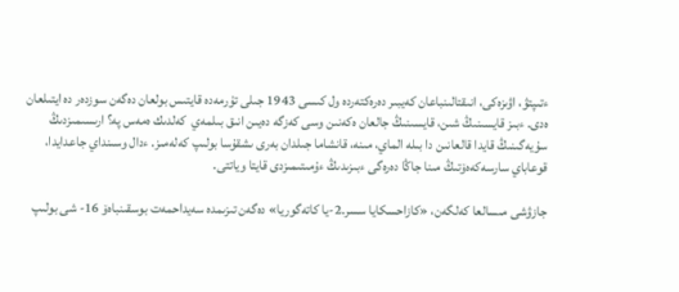ءتىپتۋ، اۋىزەكى، انىقتالىنباعان كەيبىر دەرەكتەردە ول كىسى 1943 جىلى تۇرمەدە قايتىس بولعان دەگەن سوزدەر دە ايتىلعان ەدى. ءبىز قايسىنىڭ شىن، قايسىنىڭ جالعان ەكەنىن وسى كەزگە دەيىن انىق بىلمەي  كەلدىك ەمەس پە؟ ارىسىمىزدىڭ سۇيەگىنىڭ قايدا قالعانىن دا بىلە الماي، مىنە، قانشاما جىلدان بەرى ىشقۇسا بولىپ كەلەمىز. ءدال وسىنداي جاعدايدا، قوعاباي سارسەكەەۆتىڭ مىنا جاڭا دەرەگى ءبىزىدىڭ ءۇمىتىمىزدى قايتا وياتتى.

جازۋشى مىسالعا كەلگەن، «كازاحسكايا سسر.2-يا كاتەگوريا» دەگەن تىزىمدە سەيداحمەت بوسقىنباەۆ 16- شى بولىپ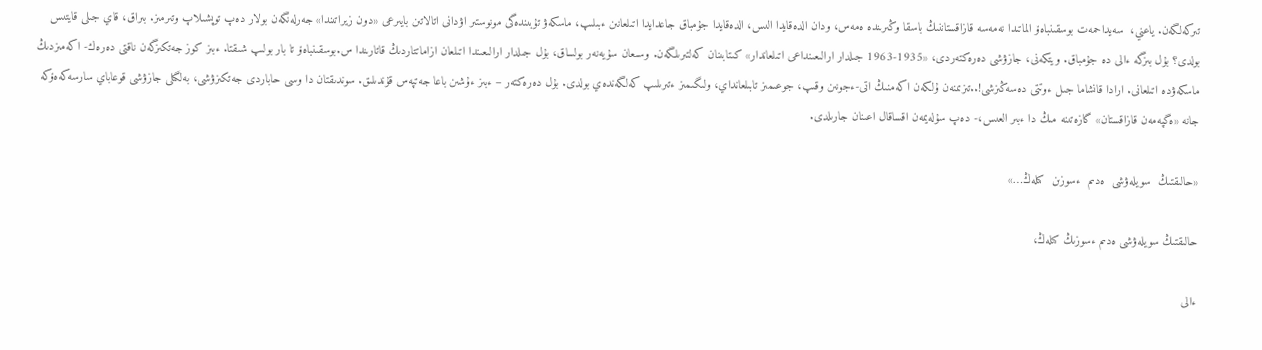تىركەلگەن. ياعني،  سەيداحمەت بوسقىنباەۆ الماتىدا نەمەسە قازاقستاننىڭ باسقا وڭىرىندە ەمەس، ودان الدەقايدا الىس، الدەقايدا جۇمباق جاعدايدا اتىلعانىن ءبىلىپ، ماسكەۋ تۇبىندەگى مونوستىر اۋدانى اتالاتىن بايىرعى «دون زيراتىندا» جەرلەنگەن بولار دەپ توپشىلاپ وتىرمىز. بىراق، قاي جىلى قايتىس بولدى؟ بۇل بىزگە ءالى دە جۇمباق. ويتكەنى، جازۋشى دەرەكتەردى، «1935-1963 جىلدار ارالىعىنداعى اتىلعاندار» كىتابىنان كەلتىرىلگەن. وسىعان سۇيەنەر بولساق، بۇل جىلدار ارالىعىندا اتىلعان ازاماتتاردىڭ قاتارىندا س.بوسقىنباەۆ تا بار بولىپ شىقتا. ءبىز كوز جەتكىزگەن ناقتى دەرەك- اكەمىزدىڭ ماسكەۋدە اتىلعانى. ارادا قانشاما جىل ءوتتى دەسەڭىزشى!..تىزىمنەن ۇلكەن اكەمنىڭ اتى-ءجونىن وقىپ، جوعىمىز تابىلعانداي، ولىگىمىز ءتىرىلىپ كەلگەندەي بولدى. بۇل دەرەكتەر – ءبىز ءۇشىن باعا جەتپەس قۇندىلىق. سوندىقتان دا وسى حاباردى جەتكىزۋشى، بەلگىلى جازۋشى قوعاباي سارسەكەەۆكە جانە «ەگپەمەن قازاقستان» گازەتىنە مىڭ دا ءبىر العىس،- دەپ سۇلەيمەن اقساقال اعىنان جارىلدى.

«حالىقتىڭ  سويلەۋشى  ەدىم  ءسوزىن  كىلەڭ…»

حالىقتىڭ سويلەۋشى ەدىم ءسوزىڭ كىلەڭ،

ءالى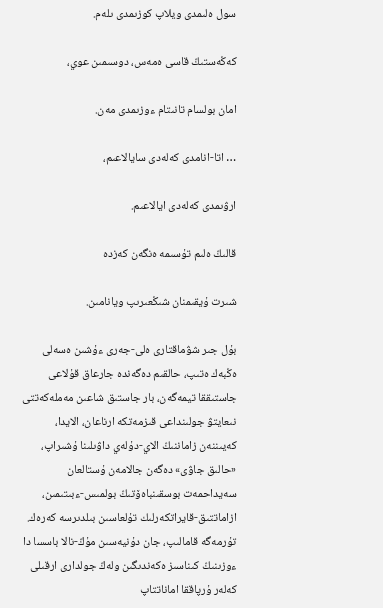سول ەلىمدى ويلاپ كوزىمدى ىلەم.

كەڭەستىڭ قاسى ەمەس، دوسىمىن عوي،

امان بولسام تانىتام ءوزىمدى مەن.

… اتا-انامدى كەلەدى سايالاعىم،

ارۋىمدى كەلەدى ايالاعىم.

قالىڭ ەلىم تۇسىمە ەنگەن كەزدە

شىرت ۇيقىمنان شىڭعىرىپ ويانامىن.

بۇل جىر شۋماقتارى ەلى-جەرى ءۇشىن ەسەلى ەڭبەك ەتىپ، حالقىم دەگەندە جارعاق قۇلاعى جاستىققا تيمەگەن، بار جاستىق شاعىن مەملەكەتتى نىعايتۋ جولىنداعى قىزمەتكە ارناعان، الايدا، كەيىننەن زاماننىڭ الاي-دۇلەي داۋىلىنا ۇشىراپ، «حالىق جاۋى» دەگەن جالامەن ۇستالعان سەيداحمەت بوسقىنباەۆتىڭ بولمىس-ءبىتىمىن، ازاماتتىق-قايراتكەرلىك تۇلعاسىن بىلدىرسە كەرەك. تۇرمەگە قامالىپ، جان دۇنيەسىن مۇڭ-نالا باسسا دا ءوزىنىڭ كىناسىز ەكەندىگىن ولەڭ جولدارى ارقىلى كەلەر ۇرپاققا اماناتتاپ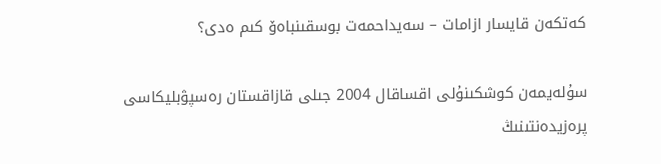كەتكەن قايسار ازامات – سەيداحمەت بوسقىنباەۆ كىم ەدى؟

سۇلەيمەن كوشكىنۇلى اقساقال 2004 جىلى قازاقستان رەسپۋبليكاسى پرەزيدەنتىنىڭ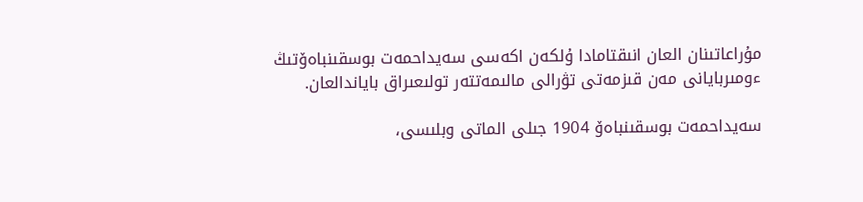مۇراعاتىنان العان انىقتامادا ۇلكەن اكەسى سەيداحمەت بوسقىنباەۆتىڭ ءومىربايانى مەن قىزمەتى تۋرالى مالىمەتتەر تولىعىراق باياندالعان.

سەيداحمەت بوسقىنباەۆ 1904 جىلى الماتى وبلىسى،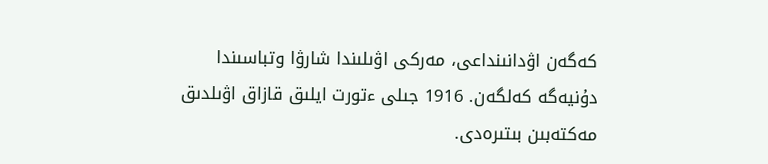كەگەن اۋدانىنداعى، مەركى اۋىلىندا شارۋا وتباسىندا دۇنيەگە كەلگەن. 1916 جىلى ءتورت ايلىق قازاق اۋىلدىق مەكتەبىن بىتىرەدى.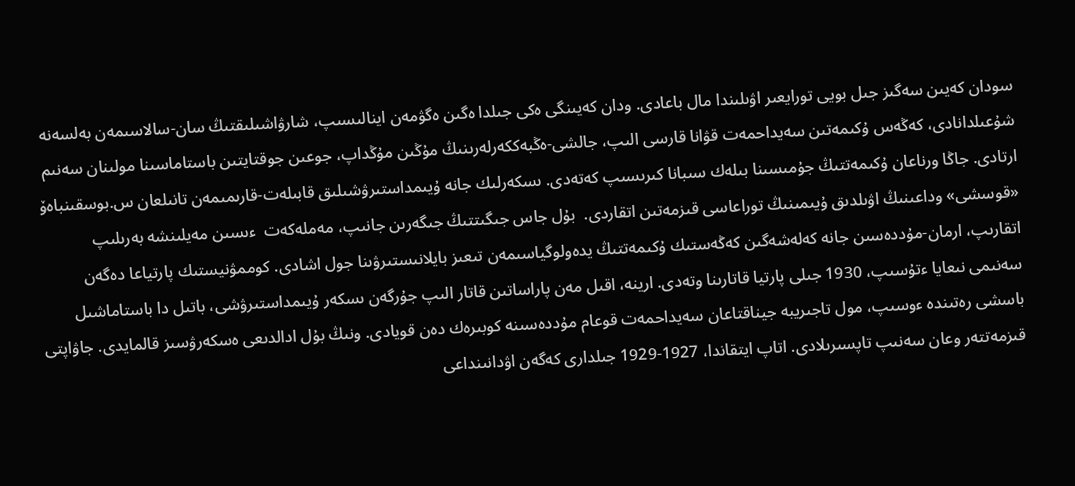سودان كەيىن سەگىز جىل بويى تورايعىر اۋىلىندا مال باعادى. ودان كەيىنگى ەكى جىلدا ەگىن ەگۋمەن اينالىسىپ، شارۋاشىلىقتىڭ سان-سالاسىمەن بەلسەنە شۇعىلدانادى، كەڭەس ۇكىمەتىن سەيداحمەت قۋانا قارسى الىپ، جالشى-ەڭبەككەرلەرىنىڭ مۇڭىن مۇڭداپ، جوعىن جوقتايتىن باستاماسىنا مولىنان سەنىم ارتادى. جاڭا ورناعان ۇكىمەتتىڭ جۇمىسىنا بىلەك سىبانا كىرىسىپ كەتەدى. ىسكەرلىك جانە ۇيىمداستىرۋشىلىق قابىلەت-قارىمىمەن تانىلعان س.بوسقىنباەۆ «قوسشى» وداعىنىڭ اۋىلدىق ۇيىمىنىڭ توراعاسى قىزمەتىن اتقاردى.  بۇل جاس جىگىتتىڭ جىگەرىن جانىپ، مەملەكەت  ءىسىن مەيلىنشە بەرىلىپ اتقارىپ، ارمان-مۇددەسىن جانە كەلەشەگىن كەڭەستىك ۇكىمەتتىڭ يدەولوگياسىمەن تىعىز بايلانىستىرۋىنا جول اشادى. كوممۋنيستىك پارتياعا دەگەن سەنىمى نىعايا ءتۇسىپ، 1930 جىلى پارتيا قاتارىنا وتەدى. ارينە، اقىل مەن پاراساتىن قاتار الىپ جۇرگەن ىسكەر ۇيىمداستىرۋشى، باتىل دا باستاماشىل باسشى رەتىندە ءوسىپ، مول تاجىريبە جيناقتاعان سەيداحمەت قوعام مۇددەسىنە كوبىرەك دەن قويادى. ونىڭ بۇل ادالدىعى ەسكەرۋسىز قالمايدى. جاۋاپتى قىزمەتتەر وعان سەنىپ تاپسىرىلادى. اتاپ ايتقاندا، 1927-1929 جىلدارى كەگەن اۋدانىنداعى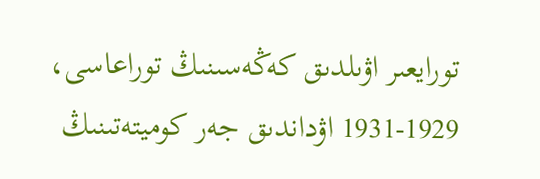تورايعىر اۋىلدىق كەڭەسىنىڭ توراعاسى، 1929-1931 اۋداندىق جەر كوميتەتىنىڭ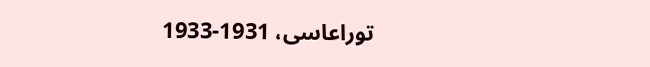توراعاسى، 1931-1933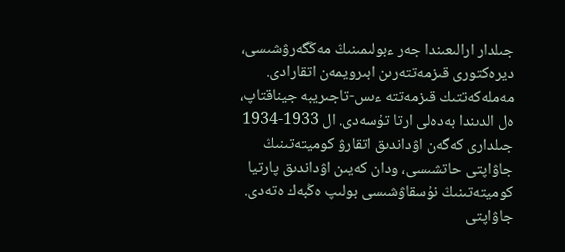جىلدار ارالىعىندا جەر ءبولىمىنىڭ مەڭگەرۋشىسى، ديرەكتورى قىزمەتتەرىن ابىرويمەن اتقارادى.  مەملەكەتتىك قىزمەتتە ءىس-تاجىريبە جيناقتاپ، ەل الدىندا بەدەلى ارتا تۇسەدى. ال 1933-1934 جىلدارى كەگەن اۋداندىق اتقارۋ كوميتەتىنىڭ جاۋاپتى حاتشىسى، ودان كەيىن اۋداندىق پارتيا كوميتەتىنىڭ نۇسقاۋشىسى بولىپ ەڭبەك ەتەدى. جاۋاپتى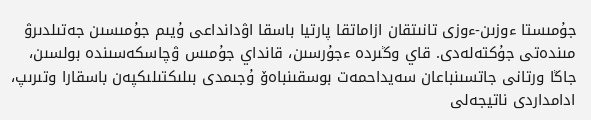جۇمىستا ءوزىن-ءوزى تانىتقان ازاماتقا پارتيا باسقا اۋدانداعى ۇيىم جۇمىسىن جەتىلدىرۋ مىندەتى جۇكتەلەدى. قاي وڭىردە ءجۇرسىن، قانداي جۇمىس ۋچاسكەسىندە بولسىن، جاڭا ورتانى جاتسىنباعان سەيداحمەت بوسقىنباەۆ ۇجىمدى بىلىكتىلىكپەن باسقارا وتىرىپ، ادامداردى ناتيجەلى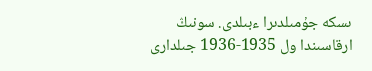ىسكە جۇمىلدىرا ءبىلدى. سونىڭ ارقاسىندا ول 1935-1936 جىلدارى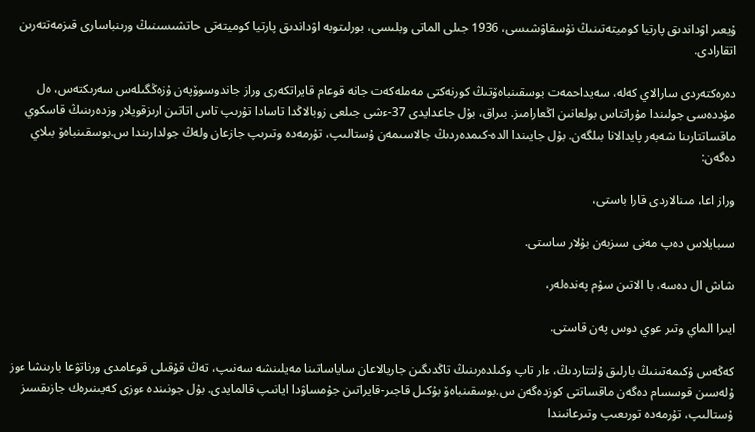ۇيعىر اۋداندىق پارتيا كوميتەتىنىڭ نۇسقاۋشىسى، 1936 جىلى الماتى وبلىسى، بورلىتوبە اۋداندىق پارتيا كوميتەتى حاتشىسىنىڭ ورىنباسارى قىزمەتتەرىن اتقارادى.

دەرەكتەردى سارالاي كەلە، سەيداحمەت بوسقىنباەۆتىڭ كورنەكتى مەملەكەت جانە قوعام قايراتكەرى وراز جاندوسوۆپەن ۇزەڭگىلەس سەرىكتەس، ەل مۇددەسى جولىندا مۇراتتاس بولعانىن اڭعارامىز. بىراق، بۇل جاعدايدى 37-ءشى جىلعى زوبالاڭدا تاسادا تۇرىپ تاس اتاتىن ارىزقويلار وزدەرىنىڭ قاسكوي ماقساتتارىنا شەبەر پايدالانا بىلگەن. بۇل جايىندا الدە-كىمدەردىڭ جالاسىمەن ۇستالىپ، تۇرمەدە وتىرىپ جازعان ولەڭ جولدارىندا س.بوسقىنباەۆ بىلاي دەگەن:

وراز اعا، مىنالاردى قارا باستى،

سىبايلاس دەپ مەنى سىزبەن بۇلار ساستى.

شاش ال دەسە، با الاتىن سۇم پەندەلەر،

ايىرا الماي وتىر عوي دوس پەن قاستى.

كەڭەس ۇكىمەتىنىڭ بارلىق ۇلتتاردىڭ، ءار تاپ وكىلدەرىنىڭ تاڭدىگىن جاريالاعان ساياساتىنا مەيلىنشە سەنىپ، تەڭ قۇقىلى قوعامدى ورناتۋعا بارىنشا ءوز ۇلەسىن قوسسام دەگەن ماقساتتى كوزدەگەن س.بوسقىنباەۆ بۇكىل قاجىر-قايراتىن جۇمساۋدا ايانىپ قالمايدى. بۇل جونىندە ءوزى كەيىنىرەك جازىقسىز ۇستالىپ، تۇرمەدە تورىعىپ وتىرعانىندا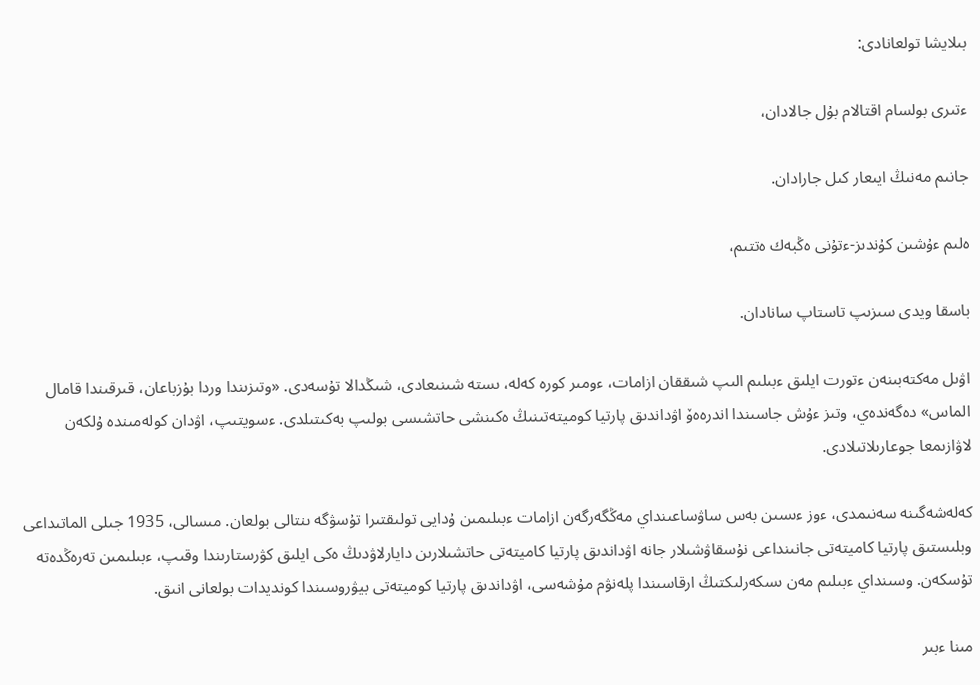بىلايشا تولعانادى:

ءتىرى بولسام اقتالام بۇل جالادان،

جانىم مەنىڭ ايىعار كىل جارادان.

ەلىم ءۇشىن كۇندىز-ءتۇنى ەڭبەك ەتتىم،

باسقا ويدى سىزىپ تاستاپ سانادان.

اۋىل مەكتەبىنەن ءتورت ايلىق ءبىلىم الىپ شىققان ازامات، ءومىر كورە كەلە، ىستە شىنىعادى، شىڭدالا تۇسەدى. «وتىزىندا وردا بۇزباعان، قىرقىندا قامال الماس» دەگەندەي، وتىز ءۇش جاسىندا اندرەەۆ اۋداندىق پارتيا كوميتەتىنىڭ ەكىنشى حاتشىسى بولىپ بەكىتىلدى. ءسويتىپ، اۋدان كولەمىندە ۇلكەن لاۋازىمعا جوعارىلاتىلادى.

كەلەشەگىنە سەنىمدى، ءوز ءىسىن بەس ساۋساعىنداي مەڭگەرگەن ازامات ءبىلىمىن ۇدايى تولىقتىرا تۇسۋگە ىنتالى بولعان. مىسالى، 1935 جىلى الماتىداعى وبلىستىق پارتيا كاميتەتى جانىنداعى نۇسقاۋشىلار جانە اۋداندىق پارتيا كاميتەتى حاتشىلارىن دايارلاۋدىڭ ەكى ايلىق كۋرستارىندا وقىپ، ءبىلىمىن تەرەڭدەتە تۇسكەن. وسىنداي ءبىلىم مەن ىسكەرلىكتىڭ ارقاسىندا پلەنۋم مۇشەسى، اۋداندىق پارتيا كوميتەتى بيۋروسىندا كونديدات بولعانى انىق.

مىنا ءبىر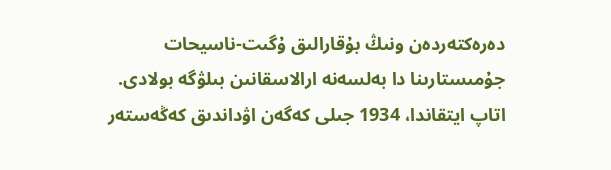دەرەكتەردەن ونىڭ بۇقارالىق ۇگىت-ناسيحات جۇمىستارىنا دا بەلسەنە ارالاسقانىن بىلۋگە بولادى. اتاپ ايتقاندا، 1934 جىلى كەگەن اۋداندىق كەڭەستەر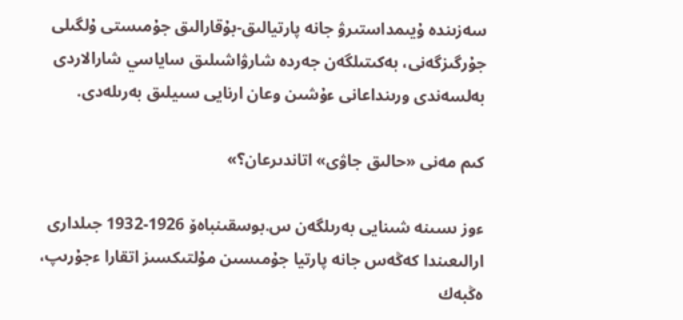سەزىندە ۇيىمداستىرۋ جانە پارتيالىق-بۇقارالىق جۇمىستى ۇلگىلى جۇرگىزگەنى، بەكىتىلگەن جەردە شارۋاشىلىق ساياسي شارالاردى بەلسەندى ورىنداعانى ءۇشىن وعان ارنايى سىيلىق بەرىلەدى.

كىم مەنى «حالىق جاۋى» اتاندىرعان؟»

ءوز ىسىنە شىنايى بەرىلگەن س.بوسقىنباەۆ 1926-1932 جىلدارى ارالىعىندا كەڭەس جانە پارتيا جۇمىسىن مۇلتىكسىز اتقارا ءجۇرىپ، ەڭبەك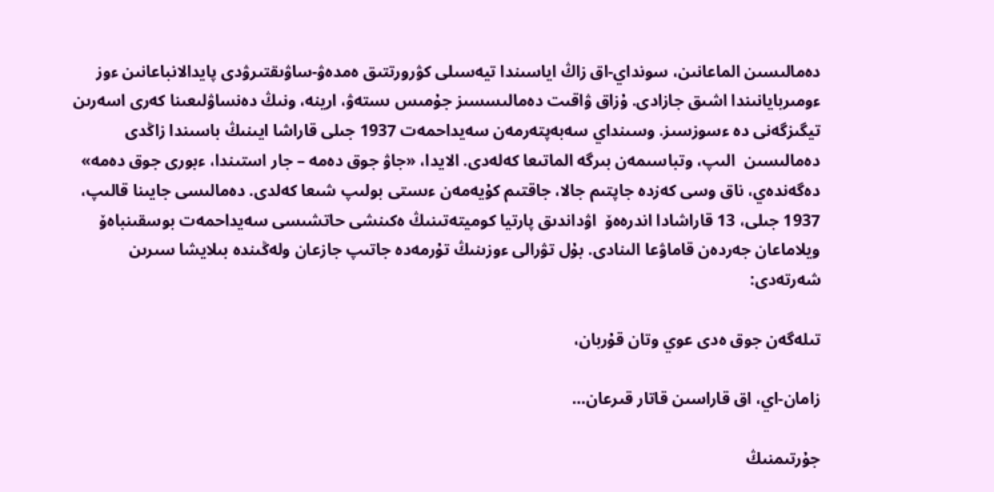دەمالىسىن الماعانىن، سونداي-اق زاڭ اياسىندا تيەسىلى كۋرورتتىق ەمدەۋ-ساۋىقتىرۋدى پايدالانباعانىن ءوز ءومىربايانىندا اشىق جازادى. ۇزاق ۋاقىت دەمالىسسىز جۇمىس ىستەۋ، ارينە، ونىڭ دەنساۋلىعىنا كەرى اسەرىن تيگىزگەنى دە ءسوزسىز. وسىنداي سەبەپتەرمەن سەيداحمەت 1937 جىلى قاراشا ايىنىڭ باسىندا زاڭدى دەمالىسىن  الىپ، وتباسىمەن بىرگە الماتىعا كەلەدى. الايدا، «جاۋ جوق دەمە – جار استىندا، ءبورى جوق دەمە» دەگەندەي، ناق وسى كەزدە جاپتىم جالا، جاقتىم كۇيەمەن ءىستى بولىپ شىعا كەلدى. دەمالىسى جايىنا قالىپ، 1937 جىلى، 13 قاراشادا اندرەەۆ  اۋداندىق پارتيا كوميتەتىنىڭ ەكىنشى حاتشىسى سەيداحمەت بوسقىنباەۆ ويلاماعان جەردەن قاماۋعا الىنادى. بۇل تۋرالى ءوزىنىڭ تۇرمەدە جاتىپ جازعان ولەڭىندە بىلايشا سىرىن شەرتەدى:

تىلەگەن جوق ەدى عوي وتان قۇربان،

زامان-اي، اق قاراسىن قاتار قىرعان…

جۇرتىمنىڭ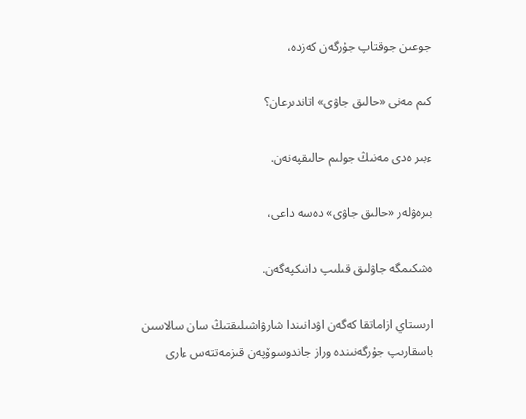جوعىن جوقتاپ جۇرگەن كەزدە،

كىم مەنى «حالىق جاۋى» اتاندىرعان؟

ءبىر ەدى مەنىڭ جولىم حالىقپەنەن.

بىرەۋلەر «حالىق جاۋى» دەسە داعى،

ەشكىمگە جاۋلىق قىلىپ دانىكپەگەن.

ارىستاي ازاماتقا كەگەن اۋدانىندا شارۋاشىلىقتىڭ سان سالاسىن باسقارىپ جۇرگەنىندە وراز جاندوسوۆپەن قىزمەتتەس ءارى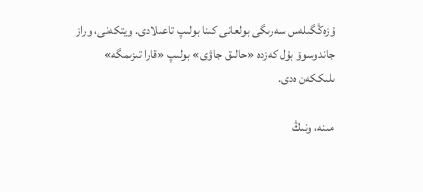ۇزەڭگىلەس سەرىگى بولعانى كىنا بولىپ تاعىلادى. ويتكەنى، وراز جاندوسوۆ بۇل كەزدە «حالىق جاۋى» بولىپ «قارا تىزىمگە» ىلىككەن ەدى.

مىنە، ونىڭ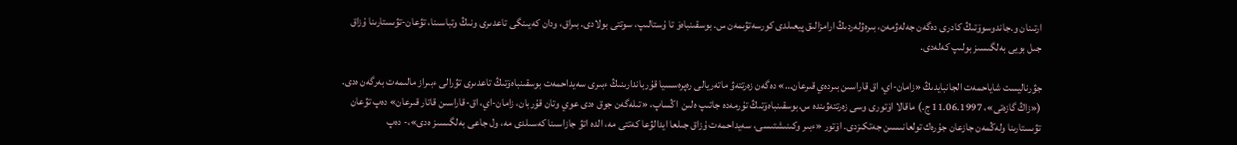ارتىنان و.جاندوسوۆتىڭ كادرى دەگەن جەلەۋمەن، بىرەۋلەردىڭ ارامزالىق پيعىلدى كورسەتۋىمەن س. بوسقىنباەۆ تا ۇستالىپ، سوتتى بولادى. بىراق، ودان كەيىنگى تاعدىرى ونىڭ وتباسىنا، تۋعان-تۋىستارىنا ۇزاق جىل بويى بەلگىسىز بولىپ كەلەدى.

جۋرناليست شاياحمەت الجانبايدىڭ «زامان-اي، اق قاراسىن بىردەي قىرعان…» دەگەن زەرتتەۋ ماتەريالى رەپرەسسيا قۇرباندارىنىڭ ءبىرى سەيداحمەت بوسقىنباەۆتىڭ تاعدىرى تۋرالى ءبىراز مالىمەت بەرگەن ەدى. («زاڭ گازەتى»، 11.06.1997 ج.) ماقالا اۆتورى وسى زەرتتەۋىندە س.بوسقىنباەۆتىڭ تۇرمەدە جاتىپ ەلىن  اڭساپ، «تىلەگەن جوق ەدى عوي وتان قۇربان، زامان-اي، اق-قاراسىن قاتار قىرعان» دەپ تۋعان تۋىستارىنا ولەڭمەن جازعان جۇرەك تولعانىسىن جەتكىزدى. اۆتور «ءبىر وكىنىشتىسى، سەيداحمەت ۇزاق جىلعا ايدالۋعا كەتتى مە، الدە اتۋ جازاسىنا كەسىلدى مە، ول جاعى بەلگىسىز ەدى»،- دەپ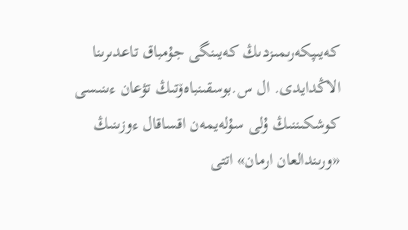كەيىپكەرىمىزدىڭ كەيىنگى جۇمباق تاعدىرىنا الاڭدايدى. ال س.بوسقىنباەۆتىڭ تۋعان ءىنىسى كوشكىننىڭ ۇلى سۇلەيمەن اقساقال ءوزىنىڭ «ورىندالعان ارمان» اتتى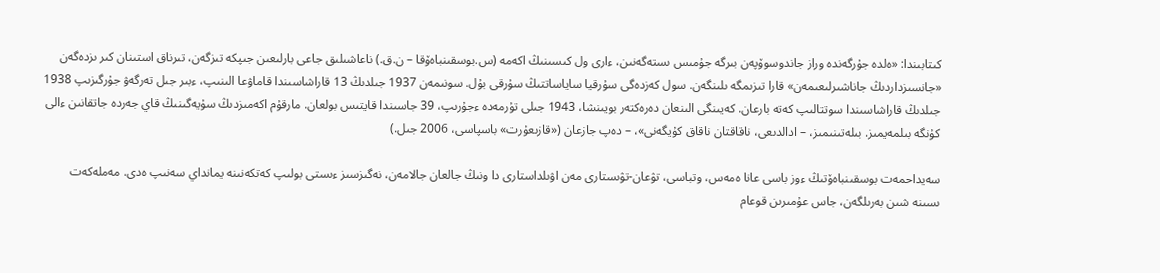كىتابىندا: «ەلدە جۇرگەندە وراز جاندوسوۆپەن بىرگە جۇمىس ىستەگەنىن، ءارى ول كىسىنىڭ اكەمە (س.بوسقىنباەۆقا – ن.ق.) ناعاشىلىق جاعى بارلىعىن جىپكە تىزگەن، تىرناق استىنان كىر ىزدەگەن  «جانسىزداردىڭ جاناشىرلىعىمەن» قارا تىزىمگە ىلىنگەن. سول كەزدەگى سۇرقيا ساياساتتىڭ سۇرقى بۇل. سونىمەن 1937 جىلدىڭ 13 قاراشاسىندا قاماۋعا الىنىپ، ءبىر جىل تەرگەۋ جۇرگىزىپ 1938 جىلدىڭ قاراشاسىندا سوتتالىپ كەتە بارعان. كەيىنگى الىنعان دەرەكتەر بويىنشا، 1943 جىلى تۇرمەدە ءجۇرىپ، 39 جاسىندا قايتىس بولعان. مارقۇم اكەمىزدىڭ سۇيەگىنىڭ قاي جەردە جاتقانىن ءالى كۇنگە بىلمەيمىز. بىلەتىنىمىز، – ادالدىعى، ناقاقتان ناقاق كۇيگەنى»، – دەپ جازعان («قازىعۇرت» باسپاسى، 2006 جىل.)

سەيداحمەت بوسقىنباەۆتىڭ ءوز باسى عانا ەمەس، وتباسى، تۋعان-تۋىستارى مەن اۋىلداستارى دا ونىڭ جالعان جالامەن، نەگىزسىز ءىستى بولىپ كەتكەنىنە يمانداي سەنىپ ەدى. مەملەكەت ىسىنە شىن بەرىلگەن، جاس عۇمىرىن قوعام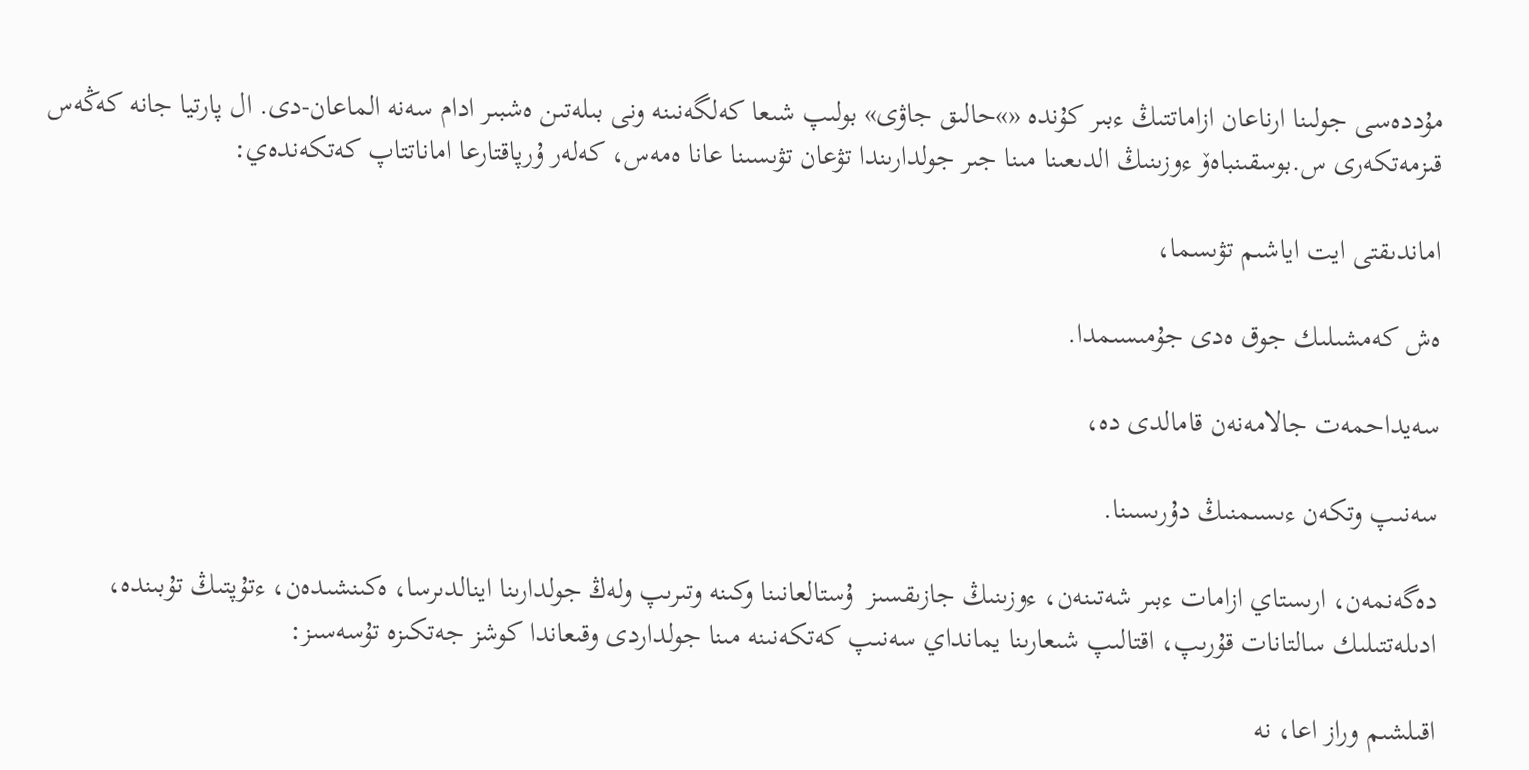مۇددەسى جولىنا ارناعان ازاماتتىڭ ءبىر كۇندە «»حالىق جاۋى» بولىپ شىعا كەلگەنىنە ونى بىلەتىن ەشبىر ادام سەنە الماعان-دى. ال پارتيا جانە كەڭەس قىزمەتكەرى س.بوسقىنباەۆ ءوزىنىڭ الدىعىنا مىنا جىر جولدارىندا تۋعان تۋىسىنا عانا ەمەس، كەلەر ۇرپاقتارعا اماناتتاپ كەتكەندەي:

اماندىقتى ايت اياشىم تۋىسما،

ەش كەمشىلىك جوق ەدى جۇمىسىمدا.

سەيداحمەت جالامەنەن قامالدى دە،

سەنىپ وتكەن ءىسىمنىڭ دۇرىسىنا.

دەگەنمەن، ارىستاي ازامات ءبىر شەتىنەن، ءوزىنىڭ جازىقسىز  ۇستالعانىنا وكىنە وتىرىپ ولەڭ جولدارىنا اينالدىرسا، ەكىنشىدەن، ءتۇپتىڭ تۇبىندە، ادىلەتتىلىك سالتانات قۇرىپ، اقتالىپ شىعارىنا يمانداي سەنىپ كەتكەنىنە مىنا جولداردى وقىعاندا كوشز جەتكىزە تۇسەسىز:

اقىلشىم وراز اعا، نە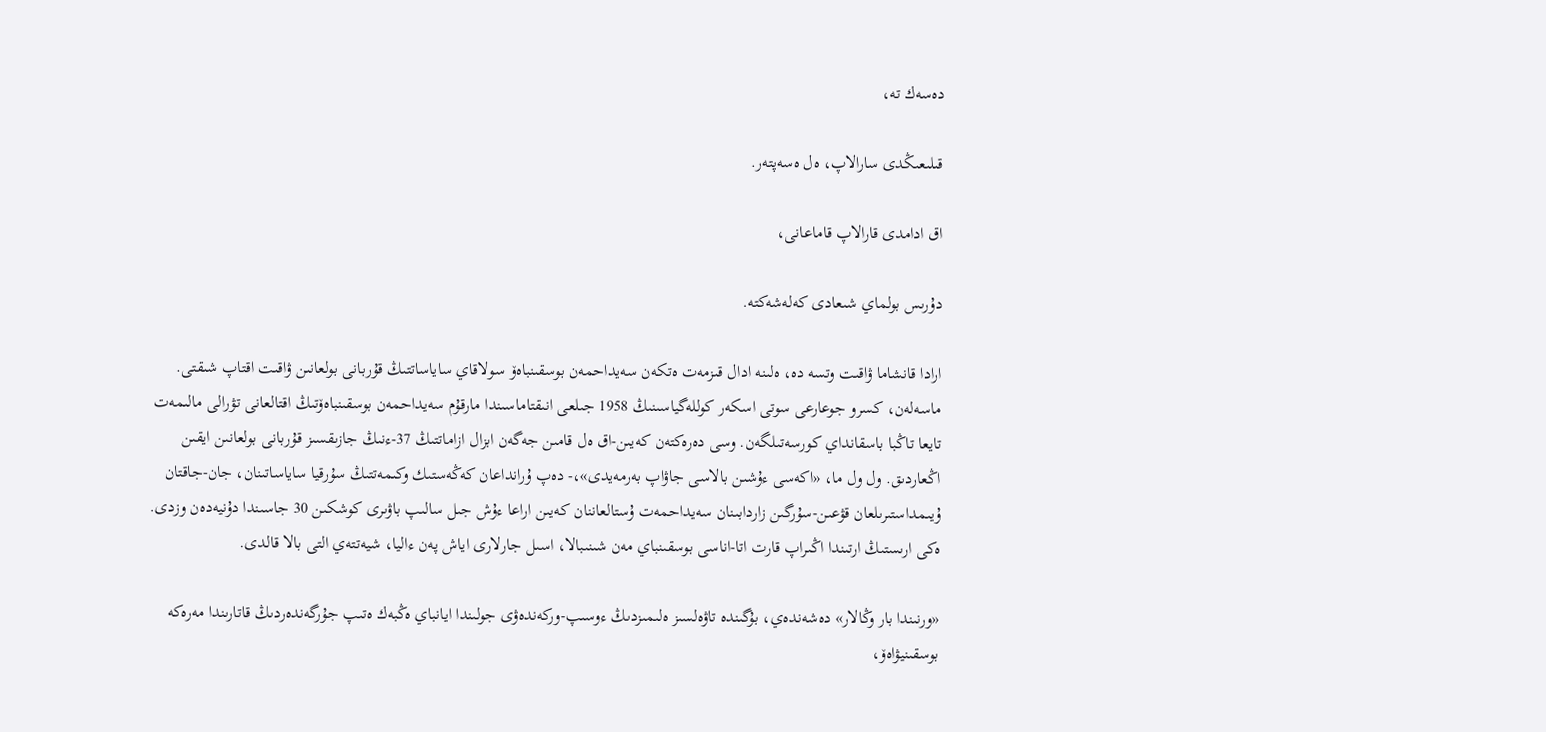دەسەك تە،

قىلىعىڭدى سارالاپ، ەل ەسەپتەر.

اق ادامدى قارالاپ قاماعانى،

دۇرىس بولماي شىعادى كەلەشەكتە.

ارادا قانشاما ۋاقىت وتسە دە، ەلىنە ادال قىزمەت ەتكەن سەيداحمەن بوسقىنباەۆ سولاقاي ساياساتتىڭ قۇربانى بولعانىن ۋاقىت اقتاپ شىقتى. ماسەلەن، كسرو جوعارعى سوتى اسكەر كوللەگياسىنىڭ 1958 جىلعى انىقتاماسىندا مارقۇم سەيداحمەن بوسقىنباەۆتىڭ اقتالعانى تۋرالى مالىمەت تايعا تاڭبا باسقانداي كورسەتىلگەن. وسى دەرەكتەن كەيىن-اق ەل قامىن جەگەن ابزال ازاماتتىڭ 37-ءنىڭ جازىقسىز قۇربانى بولعانىن ايقىن اڭعاردىق. ول ول ما، «اكەسى ءۇشىن بالاسى جاۋاپ بەرمەيدى»،- دەپ ۇرانداعان كەڭەستىك وكىمەتتىڭ سۇرقيا ساياساتىنان، جان-جاقتان ۇيىمداستىرىلعان قۋعىن-سۇرگىن زاردابىنان سەيداحمەت ۇستالعاننان كەيىن اراعا ءۇش جىل سالىپ باۋىرى كوشكىن 30 جاسىندا دۇنيەدەن وزدى. ەكى ارىستىڭ ارتىندا اڭىراپ قارت اتا-اناسى بوسقىنباي مەن شىنىبالا، اسىل جارلارى اياش پەن ءاليا، شيەتتەي التى بالا قالدى.

«ورنىندا بار وڭالار» دەشەندەي، بۇگىندە تاۋەلسىز ەلىمىزدىڭ ءوسىپ-وركەندەۋى جولىندا ايانباي ەڭبەك ەتىپ جۇرگەندەردىڭ قاتارىندا مەرەكە بوسقىنيۋاەۆ،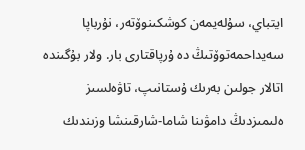ايتباي، سۇلەيمەن كوشكىنوۆتەر، نۇرباپا سەيداحمەتوۆتىڭ دە ۇرپاقتارى بار. ولار بۇگىندە اتالار جولىن بەرىك ۇستانىپ، تاۋەلسىز ەلىمىزدىڭ دامۋىنا شاما-شارقىنشا وزىندىك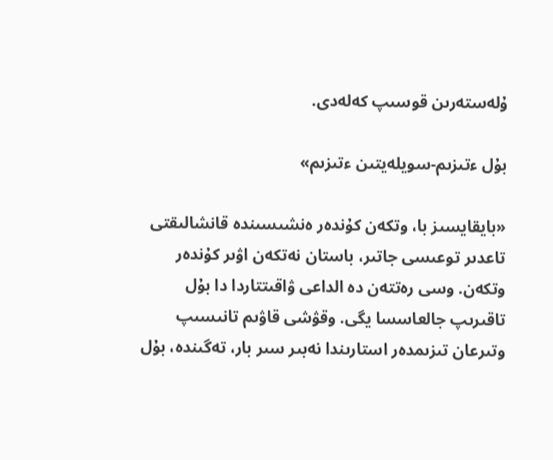ۇلەستەرىن قوسىپ كەلەدى.

بۇل ءتىزىم-سويلەيتىن ءتىزىم»

«بايقايسىز با، وتكەن كۇندەر ەنشىسىندە قانشالىقتى تاعدىر توعىسى جاتىر، باستان نەتكەن اۋىر كۇندەر وتكەن. وسى رەتتەن دە الداعى ۋاقىتتاردا دا بۇل تاقىرىپ جالعاسسا يگى. وقۋشى قاۋىم تانىسىپ وتىرعان تىزىمدەر استارىندا نەبىر سىر بار، تەگىندە، بۇل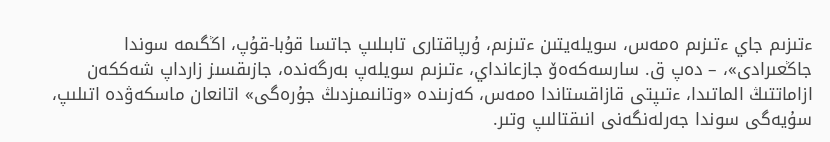ءتىزىم جاي ءتىزىم ەمەس، سويلەيتىن ءتىزىم، ۇرپاقتارى تابىلىپ جاتسا قۇبا-قۇپ، اڭگىمە سوندا جاڭعىرادى»، – دەپ ق. سارسەكەەۆ جازعانداي، ءتىزىم سويلەپ بەرگەندە، جازىقسىز زارداپ شەككەن ازاماتتىڭ الماتىدا، ءتىپتى قازاقستاندا ەمەس، كەزىندە «وتانىمىزدىڭ جۇرەگى» اتانعان ماسكەۋدە اتىلىپ، سۇيەگى سوندا جەرلەنگەنى انىقتالىپ وتىر.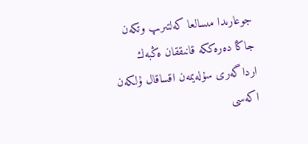جوعارىدا مىسالعا كەلتىرىپ وتكەن جاڭا دەرەككە قانىققان ەڭبەك ارداگەرى سۇلەيمەن اقساقال ۇلكەن اكەسى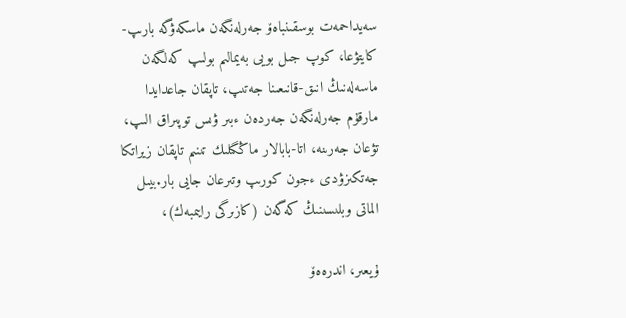سەيداحمەت بوسقىنباەۆ جەرلەنگەن ماسكەۋگە بارىپ-كايتۋعا، كوپ جىل بويى بەيمالىم بولىپ كەلگەن ماسەلەنىڭ انىق-قانىعىنا جەتىپ، تاپقان جاعدايدا مارقۇم جەرلەنگەن جەردەن ءبىر ۋىس توپىراق الىپ، تۋعان جەرىنە، اتا-بابالار ماڭگىلىك تىنىم تاپقان زيراتكا جەتكىزۋدى ءجون كورىپ وتىرعان جايى بار.بيىل الماتى وبلىسىنىڭ كەگەن (كازىرگى رايىمبەك)،

ۇيعىر، اندرەەۆ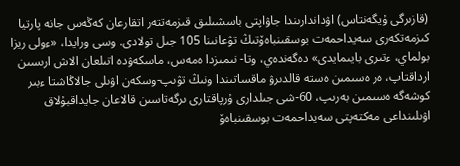(قازىرگى ۇيگەنتاس) اۋداندارىندا جاۋاپتى باسشىلىق قىزمەتتەر اتقارعان كەڭەس جانە پارتيا كىزمەتكەرى سەيداحمەت بوسقىنباەۆتىڭ تۋعانىنا 105 جىل تولادى. وسى ورايدا، «ءولى ريزا بولماي، ءتىرى بايىمايدى» دەگەندەي، وتا- نىمىزدا ەمەس، ماسكەۋدە اتىلعان الاش ارىسىن ارداقتاپ، ەر ەسىمىن ەستە قالدىرۋ ماقساتىندا ونىڭ تۋىپ-وسكەن اۋىلى جالاڭاشتا ءبىر كوشەگە ەسىمىن بەرىپ، 60-شى جىلدارى ۇرپاقتارى ىرگەتاسىن قالاعان جايداقبۇلاق اۋىلىنداعى مەكتەپتى سەيداحمەت بوسقىنباەۆ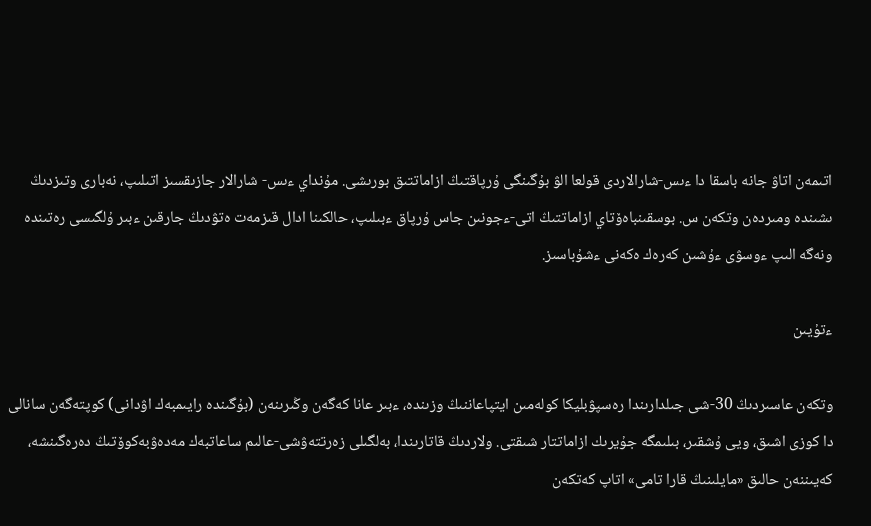اتىمەن اتاۋ جانە باسقا دا ءىس-شارالاردى قولعا الۋ بۇگىنگى ۇرپاقتىڭ ازاماتتىق بورىشى. مۇنداي ءىس- شارالار جازىقسىز اتىلىپ، نەبارى وتىزدىڭ ىشىندە ومىردەن وتكەن س. بوسقىنباەۆتاي ازاماتتىڭ اتى-ءجونىن جاس ۇرپاق ءبىلىپ، حالكىنا ادال قىزمەت ەتۋدىڭ جارقىن ءبىر ۇلگىسى رەتىندە ونەگە الىپ ءوسۋى ءۇشىن كەرەك ەكەنى ءشۇباسىز.

ءتۇيىن

وتكەن عاسىردىڭ 30-شى جىلدارىندا رەسپۋبليكا كولەمىن ايتپاعاننىڭ وزىندە، ءبىر عانا كەگەن وڭىرىنەن (بۇگىندە رايىمبەك اۋدانى) كوپتەگەن سانالى دا كوزى اشىق، ويى ۇشقىر، بىلىمگە جۇيرىك ازاماتتار شىقتى. ولاردىڭ قاتارىندا، بەلگىلى زەرتتەۋشى-عالىم ساعاتبەك مەدەۋبەكوۆتىڭ دەرەگىنشە، كەيىننەن حالىق «مايلىنىڭ قارا تامى» اتاپ كەتكەن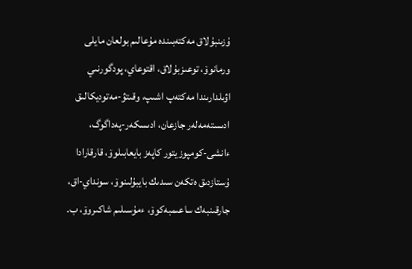ۇزىنبۇلاق مەكتەبىندە مۇعالىم بولعان مايلى ورمانوۆ، توعىزبۇلاق، اقتوعاي، پودگورنىي اۋىلدارىندا مەكتەپ اشىپ، وقىتۋ-مەتوديكالىق ادىستەمەلەر جازعان، ادىسكەر-پەداگوگ، ءانشى-كومپوزيتور كاپەز بايعابىلوۆ، قارقارادا ۇستازدىق ەتكەن سىدىك بايبۇلىنوۆ، سونداي-اق، جارقىنبەك ساعىمبەكوۆ، ءمۇسىلىم شاكىروۆ، ب.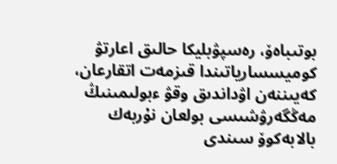بوتىباەۆ، رەسپۋبليكا حالىق اعارتۋ كوميسسارياتىندا قىزمەت اتقارعان، كەيىننەن اۋداندىق وقۋ ءبولىمىنىڭ مەڭگەرۋشىسى بولعان نۇربەك بالابەكوۆ سىندى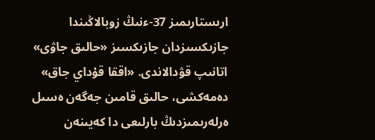ارىستارىمىز 37-ءنىڭ زوبالاڭىندا جازىكسىزدان جازىكسىز «حالىق جاۋى» اتانىپ قۋدالاندى. «اققا قۇداي جاق» دەمەكشى، حالىق قامىن جەگەن ەسىل ەرلەرىمىزدىڭ بارلىعى دا كەيىنەن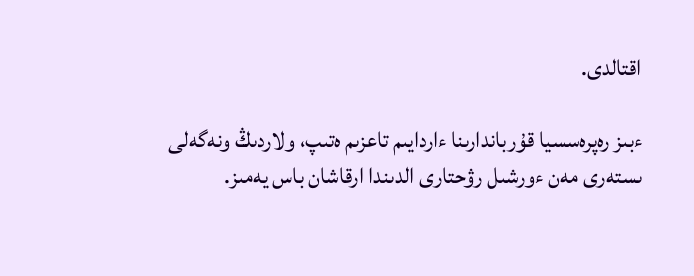اقتالدى.

ءبىز رەپرەسسيا قۇرباندارىنا ءاردايىم تاعزىم ەتىپ، ولاردىڭ ونەگەلى ىستەرى مەن ءورشىل رۋحتارى الدىندا ارقاشان باس يەمىز.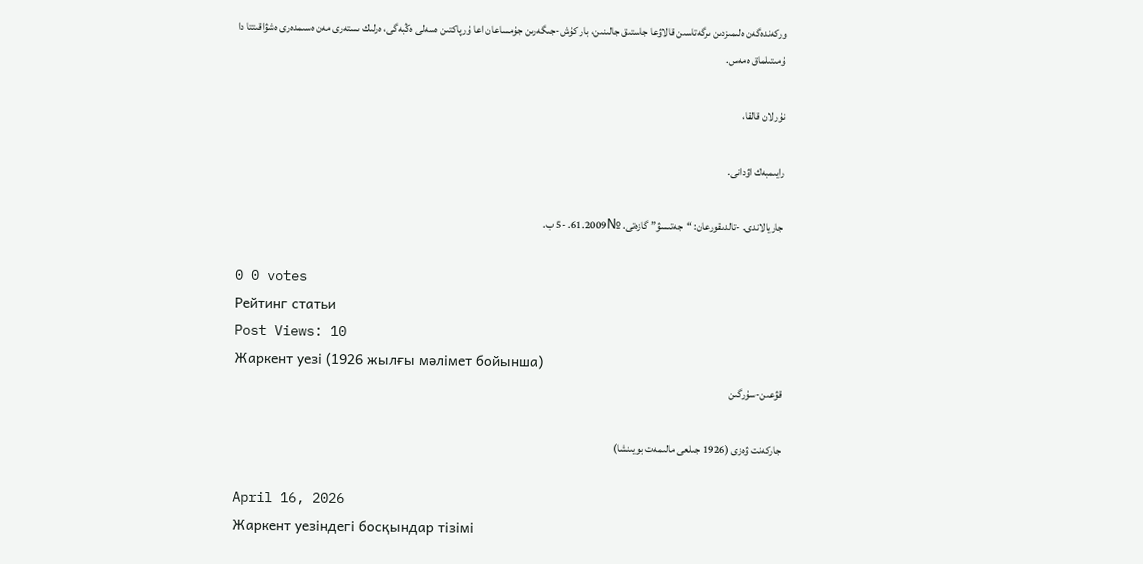وركەندەگەن ەلىمىزدىن ىرگەتاسىن قالاۋعا جاستىق جالىنىن، بار كۇش-جىگەرىن جۇمساعان اعا ۇرپاكتىن ەسەلى ەڭبەگى، ەرلىك ىستەرى مەن ەسىمدەرى ەشۋاقىتتا دا ۇمىتىلماق ەمەس.

نۇرلان قالقا،

رايىمبەك اۋدانى.

جاريالاندى. -تالدىقورعان: “جەتىسۋ” گازەتى. №61.2009. -5 ب.

0 0 votes
Рейтинг статьи
Post Views: 10
Жаркент уезі (1926 жылғы мәлімет бойынша)
قۋعىن-سۇرگىن

جاركەنت ۋەزى (1926 جىلعى مالىمەت بويىنشا)

April 16, 2026
Жаркент уезіндегі босқындар тізімі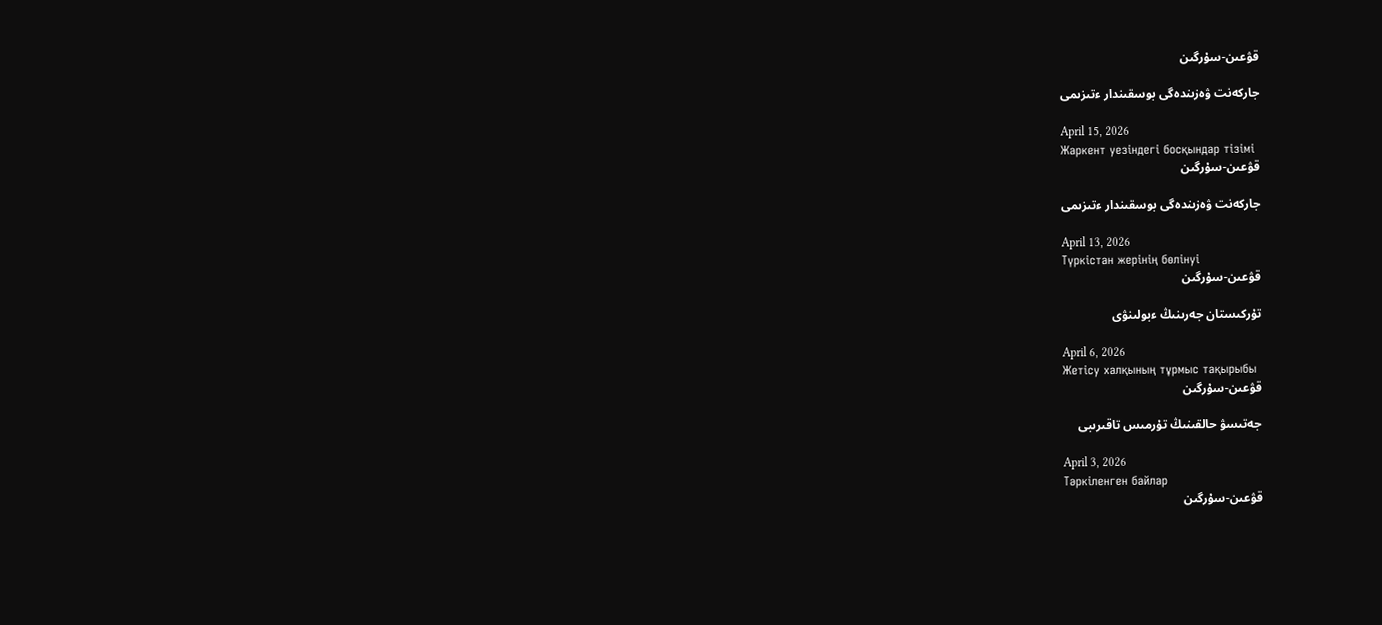قۋعىن-سۇرگىن

جاركەنت ۋەزىندەگى بوسقىندار ءتىزىمى

April 15, 2026
Жаркент уезіндегі босқындар тізімі
قۋعىن-سۇرگىن

جاركەنت ۋەزىندەگى بوسقىندار ءتىزىمى

April 13, 2026
Түркістан жерінің бөлінуі
قۋعىن-سۇرگىن

تۇركىستان جەرىنىڭ ءبولىنۋى

April 6, 2026
Жетісу халқының тұрмыс тақырыбы
قۋعىن-سۇرگىن

جەتىسۋ حالقىنىڭ تۇرمىس تاقىرىبى

April 3, 2026
Тәркіленген байлар
قۋعىن-سۇرگىن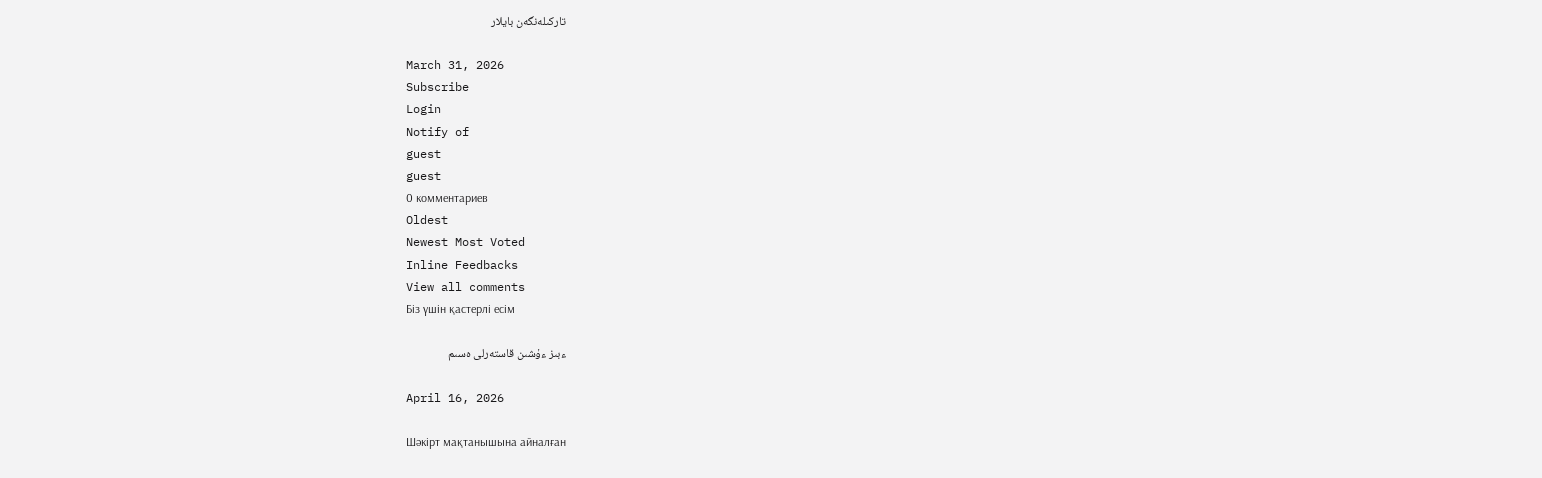تاركىلەنگەن بايلار

March 31, 2026
Subscribe
Login
Notify of
guest
guest
0 комментариев
Oldest
Newest Most Voted
Inline Feedbacks
View all comments
Біз үшін қастерлі есім

ءبىز ءۇشىن قاستەرلى ەسىم

April 16, 2026

Шәкірт мақтанышына айналған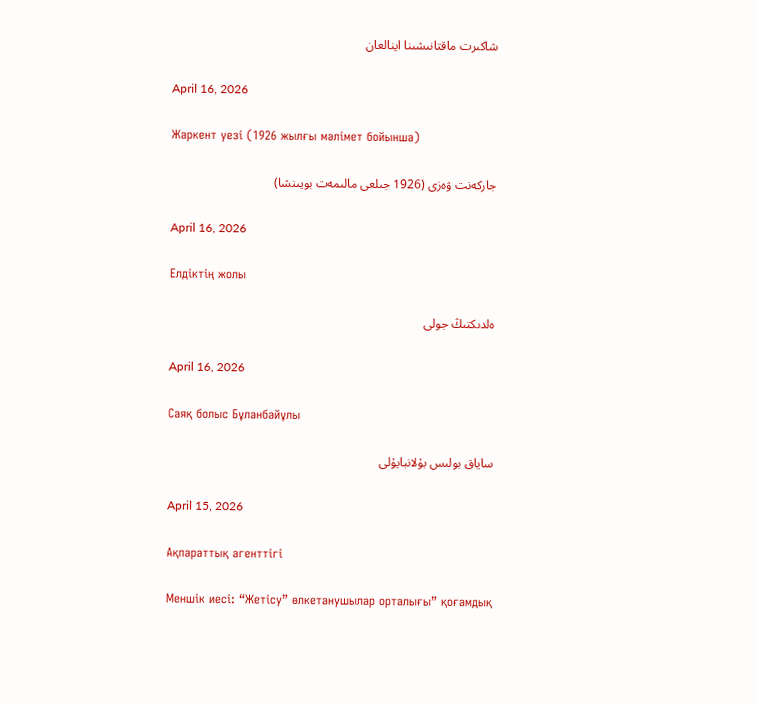شاكىرت ماقتانىشىنا اينالعان

April 16, 2026

Жаркент уезі (1926 жылғы мәлімет бойынша)

جاركەنت ۋەزى (1926 جىلعى مالىمەت بويىنشا)

April 16, 2026

Елдіктің жолы

ەلدىكتىڭ جولى

April 16, 2026

Саяқ болыс Бұланбайұлы

ساياق بولىس بۇلانبايۇلى

April 15, 2026

Ақпараттық агенттігі

Меншік иесі: “Жетісу” өлкетанушылар орталығы” қоғамдық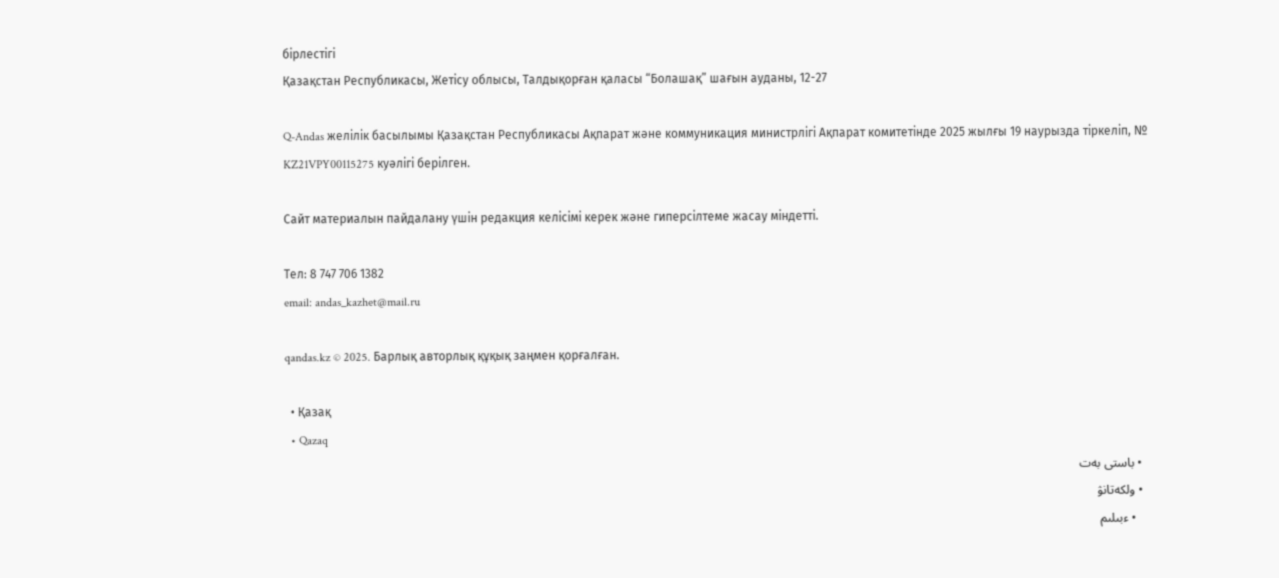бірлестігі
Қазақстан Республикасы, Жетісу облысы, Талдықорған қаласы “Болашақ” шағын ауданы, 12-27

Q-Andas желілік басылымы Қазақстан Республикасы Ақпарат және коммуникация министрлігі Ақпарат комитетінде 2025 жылғы 19 наурызда тіркеліп, № KZ21VPY00115275 куәлігі берілген.

Сайт материалын пайдалану үшін редакция келісімі керек және гиперсілтеме жасау міндетті.

Тел: 8 747 706 1382
email: andas_kazhet@mail.ru

qandas.kz © 2025. Барлық авторлық құқық заңмен қорғалған.

  • Қазақ
  • Qazaq
  • باستى بەت
  • ولكەتانۋ
    • ءبىلىم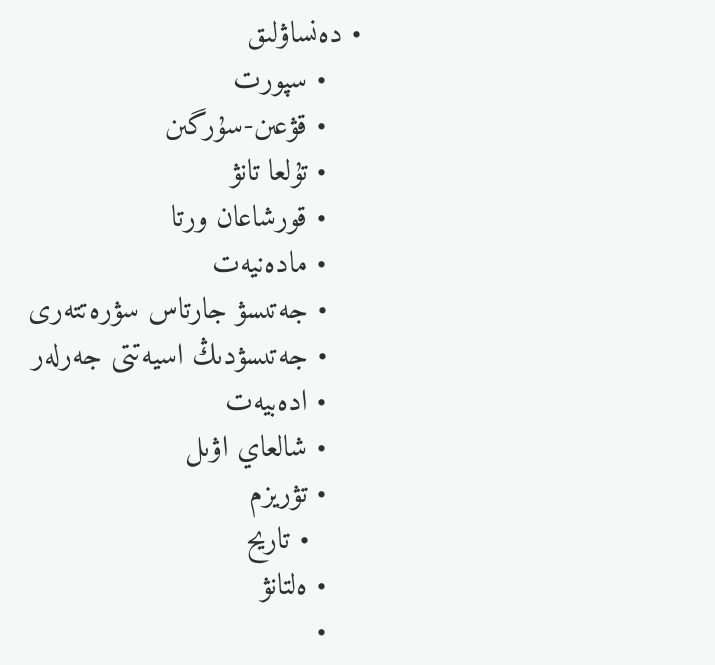• دەنساۋلىق
    • سپورت
    • قۋعىن-سۇرگىن
    • تۇلعا تانۋ
    • قورشاعان ورتا
    • مادەنيەت
    • جەتىسۋ جارتاس سۋرەتتەرى
    • جەتىسۋدىڭ اسيەتتى جەرلەر
    • ادەبيەت
    • شالعاي اۋىل
    • تۋريزم
      • تاريح
    • ەلتانۋ
    •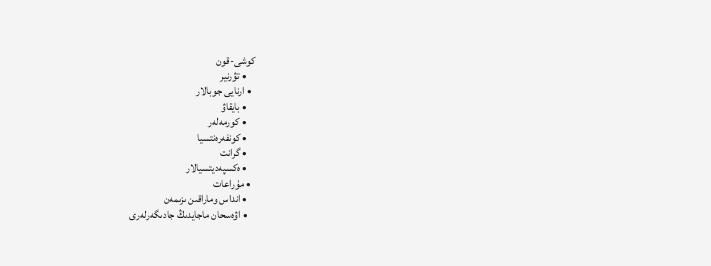كوشى-قون
    • تۋرنير
  • ارنايى جوبالار
    • بايقاۋ
    • كورمەلەر
    • كونفەرەنتسيا
    • گرانت
    • ەكسپەديتسيالار
  • مۇراعات
    • انداس وماراقىن ىزىمەن
    • اۋەسحان ماجايدىڭ جادىگەرلەرى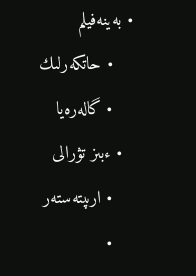• بەينەفيلم
    • حاتكەرلىك
    • گالەرەيا
  • ءبىز تۋرالى
    • ارىپتەستەر
    •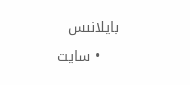بايلانىس
    • سايت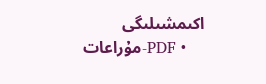اكىمشىلىگى
    • PDF-مۇراعات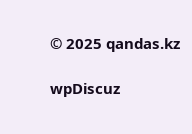© 2025 qandas.kz

wpDiscuz